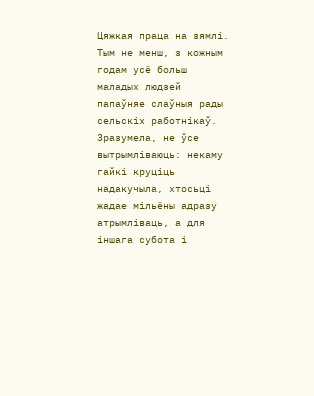Цяжкая праца на зямлі. Тым не менш, з кожным годам усё больш маладых людзей папаўняе слаўныя рады сельскіх работнікаў. Зразумела, не ўсе вытрымліваюць: некаму гайкі круціць надакучыла, хтосьці жадае мільёны адразу атрымліваць, а для іншага субота і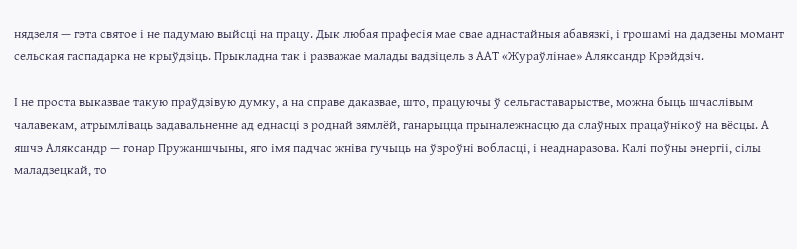нядзеля — гэта святое і не падумаю выйсці на працу. Дык любая прафесія мае свае аднастайныя абавязкі, і грошамі на дадзены момант сельская гаспадарка не крыўдзіць. Прыкладна так і разважае малады вадзіцель з ААТ «Жураўлінае» Аляксандр Крэйдзіч.

І не проста выказвае такую праўдзівую думку, а на справе даказвае, што, працуючы ў сельгаставарыстве, можна быць шчаслівым чалавекам, атрымліваць задавальненне ад еднасці з роднай зямлёй, ганарыцца прыналежнасцю да слаўных працаўнікоў на вёсцы. А яшчэ Аляксандр — гонар Пружаншчыны, яго імя падчас жніва гучыць на ўзроўні вобласці, і неаднаразова. Калі поўны энергіі, сілы маладзецкай, то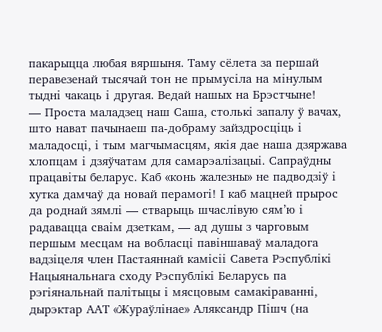пакарыцца любая вяршыня. Таму сёлета за першай перавезенай тысячай тон не прымусіла на мінулым тыдні чакаць і другая. Ведай нашых на Брэстчыне!
— Проста маладзец наш Саша, столькі запалу ў вачах, што нават пачынаеш па-добраму зайздросціць і маладосці, і тым магчымасцям, якія дае наша дзяржава хлопцам і дзяўчатам для самарэалізацыі. Сапраўдны працавіты беларус. Каб «конь жалезны» не падводзіў і хутка дамчаў да новай перамогі! І каб мацней прырос да роднай зямлі — стварыць шчаслівую сям’ю і радавацца сваім дзеткам, — ад душы з чарговым першым месцам на вобласці павіншаваў маладога вадзіцеля член Пастаяннай камісіі Савета Рэспублікі Нацыянальнага сходу Рэспублікі Беларусь па рэгіянальнай палітыцы і мясцовым самакіраванні, дырэктар ААТ «Жураўлінае» Аляксандр Пішч (на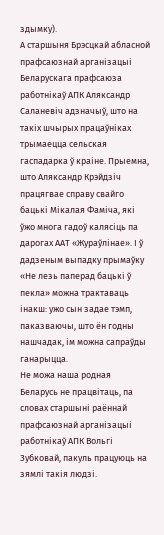здымку).
А старшыня Брэсцкай абласной прафсаюзнай арганізацыі Беларускага прафсаюза работнікаў АПК Аляксандр Саланевіч адзначыў, што на такіх шчырых працаўніках трымаецца сельская гаспадарка ў краіне. Прыемна, што Аляксандр Крэйдзіч працягвае справу свайго бацькі Мікалая Фаміча, які ўжо многа гадоў калясіць па дарогах ААТ «Жураўлінае». І ў дадзеным выпадку прымаўку «Не лезь паперад бацькі ў пекла» можна трактаваць інакш: ужо сын задае тэмп, паказваючы, што ён годны нашчадак, ім можна сапраўды ганарыцца.
Не можа наша родная Беларусь не працвітаць, па словах старшыні раённай прафсаюзнай арганізацыі работнікаў АПК Вольгі Зубковай, пакуль працуюць на зямлі такія людзі.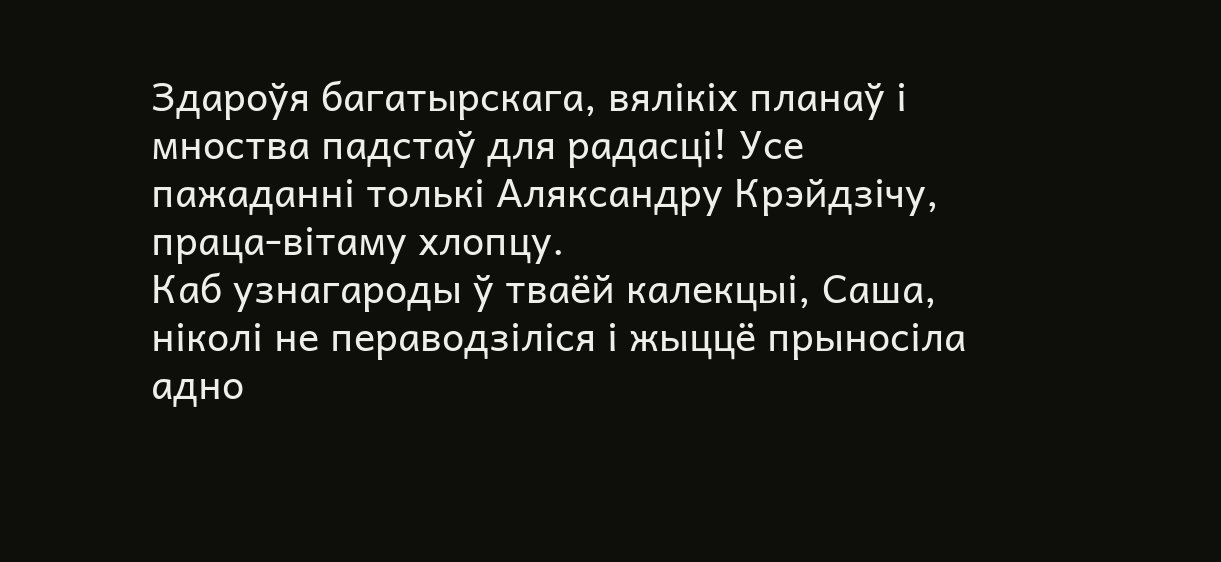Здароўя багатырскага, вялікіх планаў і мноства падстаў для радасці! Усе пажаданні толькі Аляксандру Крэйдзічу, праца-вітаму хлопцу.
Каб узнагароды ў тваёй калекцыі, Саша, ніколі не пераводзіліся і жыццё прыносіла адно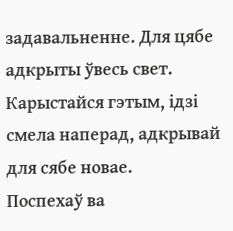задавальненне. Для цябе адкрыты ўвесь свет. Карыстайся гэтым, ідзі смела наперад, адкрывай для сябе новае.
Поспехаў ва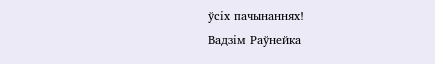ўсіх пачынаннях!
Вадзім Раўнейка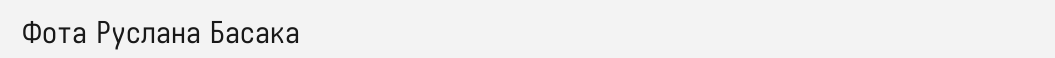Фота Руслана Басака